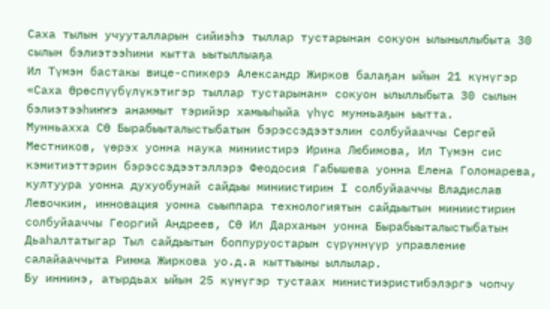Саха тылын учууталларын сийиэһэ тыллар тустарынан сокуон ылыныллыбыта 30 сылын бэлиэтээһини кытта ыытыллыаҕа
Ил Түмэн бастакы вице-спикерэ Александр Жирков балаҕан ыйын 21 күнүгэр «Саха Өрөспүүбүлүкэтигэр тыллар тустарынан» сокуон ылыллыбыта 30 сылын бэлиэтээһиҥҥэ анаммыт тэрийэр хамыыһыйа үһүс мунньаҕын ыытта.
Мунньахха СӨ Бырабыыталыстыбатын бэрэссэдээтэлин солбуйааччы Сергей Местников, үөрэх уонна наука миниистирэ Ирина Любимова, Ил Түмэн сис кэмитиэттэрин бэрэссэдээтэллэрэ Феодосия Габышева уонна Елена Голомарева, култуура уонна духуобунай сайдыы миниистирин І солбуйааччы Владислав Левочкин, инновация уонна сыыппара технологиятын сайдыытын миниистирин солбуйааччы Георгий Андреев, СӨ Ил Дарханын уонна Бырабыыталыстыбатын Дьаһалтатыгар Тыл сайдыытын боппуруостарын сүрүннүүр управление салайааччыта Римма Жиркова уо.д.а кыттыыны ыллылар.
Бу иннинэ, атырдьах ыйын 25 күнүгэр тустаах министиэристибэлэргэ чопчу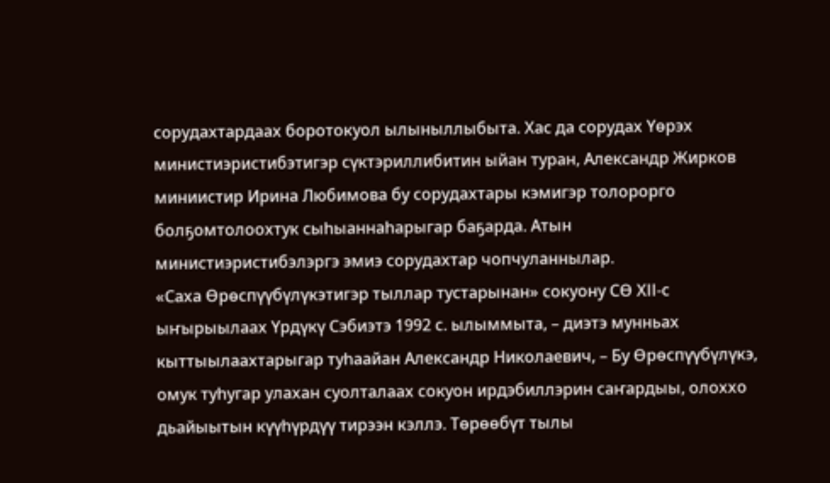сорудахтардаах боротокуол ылыныллыбыта. Хас да сорудах Үөрэх министиэристибэтигэр сүктэриллибитин ыйан туран, Александр Жирков миниистир Ирина Любимова бу сорудахтары кэмигэр толорорго болҕомтолоохтук сыһыаннаһарыгар баҕарда. Атын министиэристибэлэргэ эмиэ сорудахтар чопчуланнылар.
«Саха Өрөспүүбүлүкэтигэр тыллар тустарынан» сокуону СӨ XІІ-с ыҥырыылаах Үрдүкү Сэбиэтэ 1992 с. ылыммыта, – диэтэ мунньах кыттыылаахтарыгар туһаайан Александр Николаевич, – Бу Өрөспүүбүлүкэ, омук туһугар улахан суолталаах сокуон ирдэбиллэрин саҥардыы, олоххо дьайыытын күүһүрдүү тирээн кэллэ. Төрөөбүт тылы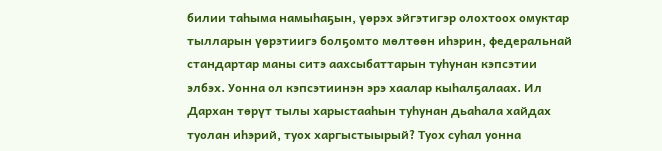билии таһыма намыһаҕын, үөрэх эйгэтигэр олохтоох омуктар тылларын үөрэтиигэ болҕомто мөлтөөн иһэрин, федеральнай стандартар маны ситэ аахсыбаттарын туһунан кэпсэтии элбэх. Уонна ол кэпсэтиинэн эрэ хаалар кыһалҕалаах. Ил Дархан төрүт тылы харыстааһын туһунан дьаһала хайдах туолан иһэрий, туох харгыстыырый? Туох суһал уонна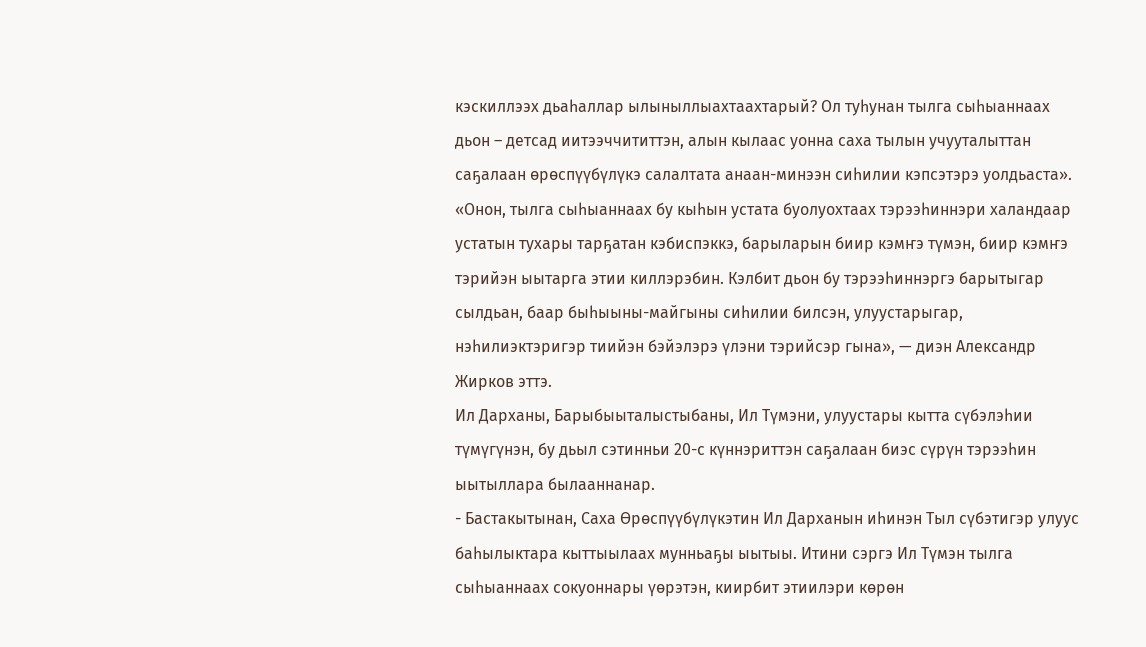кэскиллээх дьаһаллар ылыныллыахтаахтарый? Ол туһунан тылга сыһыаннаах дьон – детсад иитээччититтэн, алын кылаас уонна саха тылын учууталыттан саҕалаан өрөспүүбүлүкэ салалтата анаан-минээн сиһилии кэпсэтэрэ уолдьаста».
«Онон, тылга сыһыаннаах бу кыһын устата буолуохтаах тэрээһиннэри халандаар устатын тухары тарҕатан кэбиспэккэ, барыларын биир кэмҥэ түмэн, биир кэмҥэ тэрийэн ыытарга этии киллэрэбин. Кэлбит дьон бу тэрээһиннэргэ барытыгар сылдьан, баар быһыыны-майгыны сиһилии билсэн, улуустарыгар, нэһилиэктэригэр тиийэн бэйэлэрэ үлэни тэрийсэр гына», — диэн Александр Жирков эттэ.
Ил Дарханы, Барыбыыталыстыбаны, Ил Түмэни, улуустары кытта сүбэлэһии түмүгүнэн, бу дьыл сэтинньи 20-с күннэриттэн саҕалаан биэс сүрүн тэрээһин ыытыллара былааннанар.
- Бастакытынан, Саха Өрөспүүбүлүкэтин Ил Дарханын иһинэн Тыл сүбэтигэр улуус баһылыктара кыттыылаах мунньаҕы ыытыы. Итини сэргэ Ил Түмэн тылга сыһыаннаах сокуоннары үөрэтэн, киирбит этиилэри көрөн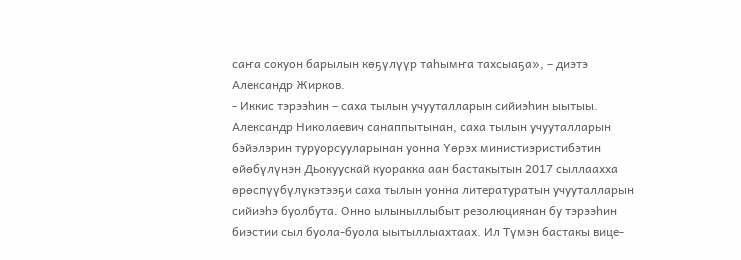саҥа сокуон барылын көҕүлүүр таһымҥа тахсыаҕа», – диэтэ Александр Жирков.
- Иккис тэрээһин – саха тылын учууталларын сийиэһин ыытыы. Александр Николаевич санаппытынан, саха тылын учууталларын бэйэлэрин туруорсууларынан уонна Үөрэх министиэристибэтин өйөбүлүнэн Дьокуускай куоракка аан бастакытын 2017 сыллаахха өрөспүүбүлүкэтээҕи саха тылын уонна литературатын учууталларын сийиэһэ буолбута. Онно ылыныллыбыт резолюциянан бу тэрээһин биэстии сыл буола-буола ыытыллыахтаах. Ил Түмэн бастакы вице-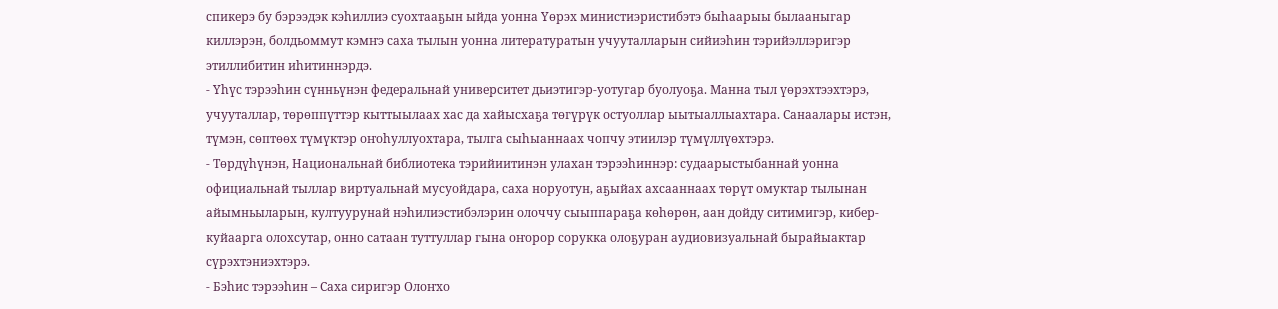спикерэ бу бэрээдэк кэһиллиэ суохтааҕын ыйда уонна Үөрэх министиэристибэтэ быһаарыы былааныгар киллэрэн, болдьоммут кэмҥэ саха тылын уонна литературатын учууталларын сийиэһин тэрийэллэригэр этиллибитин иһитиннэрдэ.
- Үһүс тэрээһин сүнньүнэн федеральнай университет дьиэтигэр-уотугар буолуоҕа. Манна тыл үөрэхтээхтэрэ, учууталлар, төрөппүттэр кыттыылаах хас да хайысхаҕа төгүрүк остуоллар ыытыаллыахтара. Санаалары истэн, түмэн, сөптөөх түмүктэр оҥоһуллуохтара, тылга сыһыаннаах чопчу этиилэр түмүллүөхтэрэ.
- Төрдүһүнэн, Национальнай библиотека тэрийиитинэн улахан тэрээһиннэр: судаарыстыбаннай уонна официальнай тыллар виртуальнай мусуойдара, саха норуотун, аҕыйах ахсааннаах төрүт омуктар тылынан айымньыларын, култуурунай нэһилиэстибэлэрин олоччу сыыппараҕа көһөрөн, аан дойду ситимигэр, кибер-куйаарга олохсутар, онно сатаан туттуллар гына оҥорор сорукка олоҕуран аудиовизуальнай бырайыактар сүрэхтэниэхтэрэ.
- Бэһис тэрээһин – Саха сиригэр Олоҥхо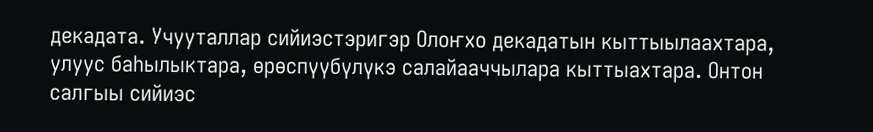декадата. Учууталлар сийиэстэригэр Олоҥхо декадатын кыттыылаахтара, улуус баһылыктара, өрөспүүбүлүкэ салайааччылара кыттыахтара. Онтон салгыы сийиэс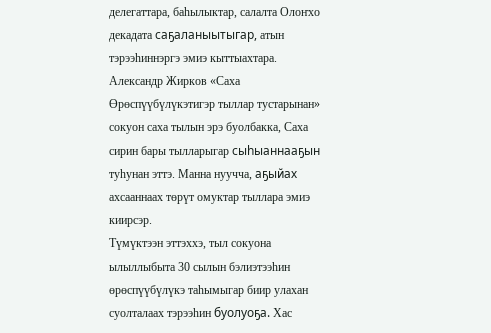делегаттара, баһылыктар, салалта Олоҥхо декадата саҕаланыытыгар, атын тэрээһиннэргэ эмиэ кыттыахтара.
Александр Жирков «Саха Өрөспүүбүлүкэтигэр тыллар тустарынан» сокуон саха тылын эрэ буолбакка, Саха сирин бары тылларыгар сыһыаннааҕын туһунан эттэ. Манна нуучча, аҕыйах ахсааннаах төрүт омуктар тыллара эмиэ киирсэр.
Түмүктээн эттэххэ, тыл сокуона ылыллыбыта 30 сылын бэлиэтээһин өрөспүүбүлүкэ таһымыгар биир улахан суолталаах тэрээһин буолуоҕа. Хас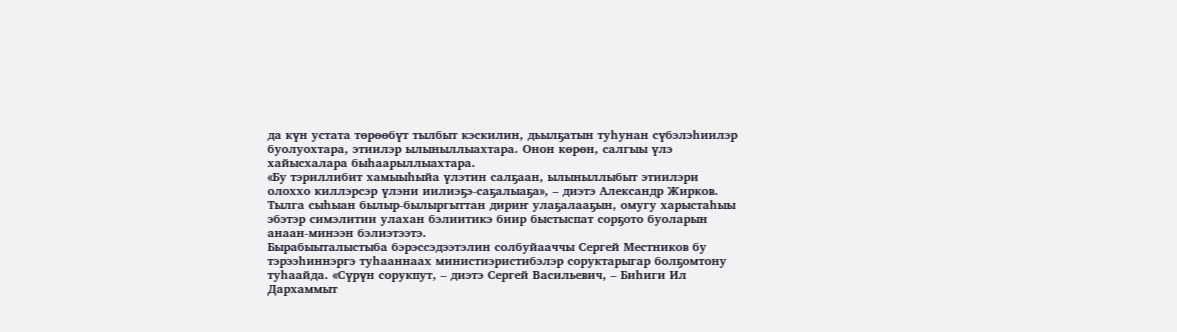да күн устата төрөөбүт тылбыт кэскилин, дьылҕатын туһунан сүбэлэһиилэр буолуохтара, этиилэр ылыныллыахтара. Онон көрөн, салгыы үлэ хайысхалара быһаарыллыахтара.
«Бу тэриллибит хамыыһыйа үлэтин салҕаан, ылыныллыбыт этиилэри олоххо киллэрсэр үлэни иилиэҕэ-саҕалыаҕа», – диэтэ Александр Жирков. Тылга сыһыан былыр-былыргыттан дириҥ улаҕалааҕын, омугу харыстаһыы эбэтэр симэлитии улахан бэлиитикэ биир быстыспат сорҕото буоларын анаан-минээн бэлиэтээтэ.
Бырабыыталыстыба бэрэссэдээтэлин солбуйааччы Сергей Местников бу тэрээһиннэргэ туһааннаах министиэристибэлэр соруктарыгар болҕомтону туһаайда. «Сүрүн сорукпут, – диэтэ Сергей Васильевич, – Биһиги Ил Дархаммыт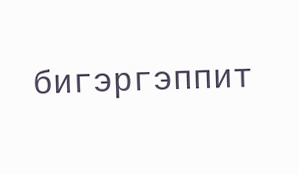бигэргэппит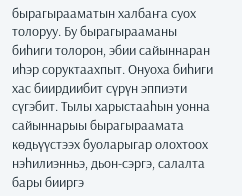бырагырааматын халбаҥа суох толоруу. Бу бырагырааманы биһиги толорон, эбии сайыннаран иһэр соруктаахпыт. Онуоха биһиги хас биирдиибит сүрүн эппиэти сүгэбит. Тылы харыстааһын уонна сайыннарыы бырагыраамата көдьүүстээх буоларыгар олохтоох нэһилиэнньэ, дьон-сэргэ, салалта бары бииргэ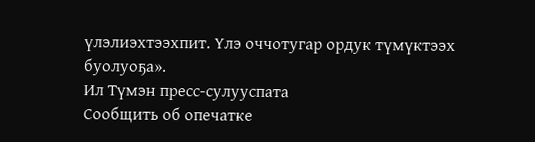үлэлиэхтээхпит. Үлэ оччотугар ордук түмүктээх буолуоҕа».
Ил Түмэн пресс-сулууспата
Сообщить об опечатке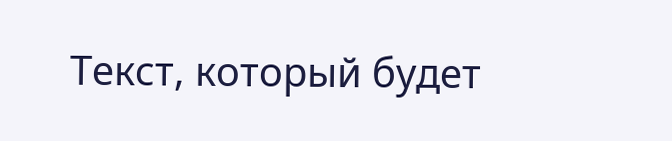Текст, который будет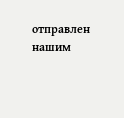отправлен нашим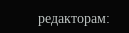редакторам: